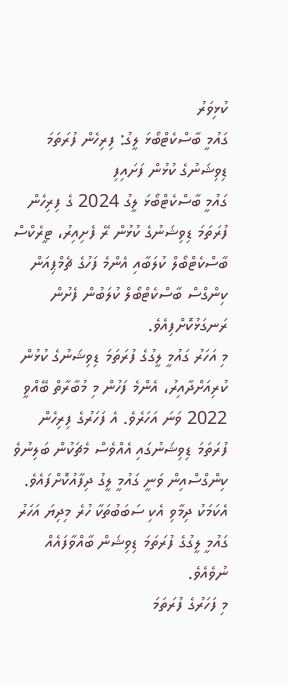ކުޅިވަރު
ގައުމީ ބާސްކެޓްބޯޅަ ލީގު: ފިރިހެން ފުރަތަމަ ޑިވިޝަނުގެ ކުޅުން ފަށައިފި
ގައުމީ ބާސްކެޓްބޯޅަ ލީގު 2024 ގެ ފިރިހެން ފުރަތަމަ ޑިވިޝަނުގެ ކުޅުން ރޭ ފެށިއިރު، ޓީރެކްސް ބާސްކެޓްބޯލް ކުލަބާއި އެންމެ ފަހުގެ ޗެމްޕިއަން ކިންގްސް ބާސްކެޓްބޯލް ކުލަބުން ފެށުން ރަނގަޅުކޮށްފިއެވެ.
މި އަހަރު ގައުމީ ލީގުގެ ފުރަތަމަ ޑިވިޝަނުގެ ކުޅުން ކުރިއަށްދާއިރު، އެންމެ ފަހުން މި މުބާރާތް ބޭއްވީ 2022 ވަނަ އަހަރެވެ. އެ ފަހަރުގެ ފިރިހެން ފުރަތަމަ ޑިވިޝަނުގައި އެއްވެސް މެޗަކުން ބަލިނުވެ ކިންގްސްއިން ވަނީ ގައުމީ ލީގު ދިފާއުކޮށްފައެވެ. އެކަމަކު ދިމާވި އެކި ސަބަބުތަކާ ހުރެ މިދިޔަ އަހަރު ގައުމީ ލީގުގެ ފުރަތަމަ ޑިވިޝަން ބާއްވާފައެއް ނުވެއެވެ.
މި ފަހަރުގެ ފުރަތަމަ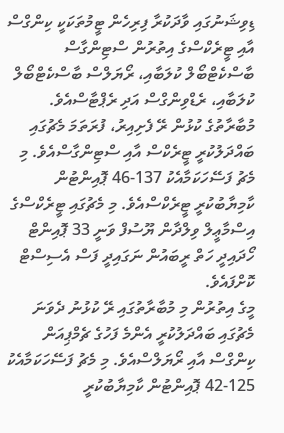ޑިވިޝަނުގައި ވާދަކުރާ ފިރިހެން ޓީމުތަކަކީ ކިންގްސް އާއި ޓީރެކްސްގެ އިތުރުން ސްޓިންގާސް ބާސްކެޓްބޯލް ކުލަބާއި، ރޯޔަލްސް ބާސްކެޓްބޯލް ކުލަބާއި، ރެޑްވިންގްސް އަދި ރެޕްޓާސްއެވެ.
މުބާރާތުގެ ކުޅުން ރޭ ފެށިއިރު، ފުރަތަމަ މެޗުގައި ބައްދަލުކުރީ ޓީރެކްސް އާއި ސްޓިންގާސްއެވެ. މި މެޗު ފަސޭހަކަމާއެކު 137-46 ޕޮއިންޓުން ކާމިޔާބުކުރީ ޓީރެކްސްއެވެ. މި މެޗުގައި ޓީރެކްސްގެ އިސްމާޢީލް ވިލްދާން ޔޫސުފް ވަނީ 33 ޕޮއިންޓް ހޯދައިދީ ހަތް ރީބައުން ނަގައިދީ ފަސް އެސިސްޓް ކޮށްފައެވެ.
މީގެ އިތުރުން މި މުބާރާތުގައި ރޭ ކުޅުނު ދެވަނަ މެޗުގައި ބައްދަލުކުރީ އެންމެ ފަހުގެ ޗެމްޕިއަން ކިންގްސް އާއި ރޯޔަލްސްއެވެ. މި މެޗު ފަސޭހަކަމާއެކު 125-42 ޕޮއިންޓުން ކާމިޔާބުކުރީ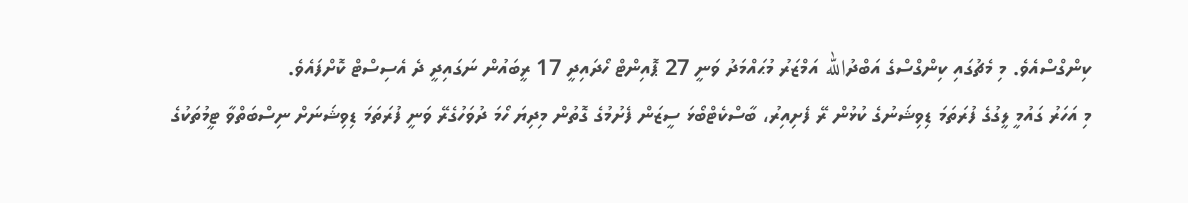ކިންގްސްއެވެ. މި މެޗުގައި ކިންގްސްގެ އަބްދުالله އަމްޒަރު މުޙައްމަދު ވަނީ 27 ޕޮއިންޓް ހޯދައިދީ 17 ރީބައުން ނަގައިދީ ދެ އެސިސްޓް ކޮށްފައެވެ.
މި އަހަރު ގައުމީ ލީގުގެ ފުރަތަމަ ޑިވިޝަނުގެ ކުޅުން ރޭ ފެށިއިރު، ބާސްކެޓްބޯޅަ ސީޒަން ފެށުމުގެ ގޮތުން މިދިޔަ ހޯމަ ދުވަހުގެރޭ ވަނީ ފުރަތަމަ ޑިވިޝަނަށް ނިސްބަތްވާ ޓީމުތަކުގެ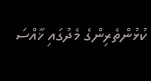ކުޅުންތެރިންގެ މެދުގައި ޚާއްސަ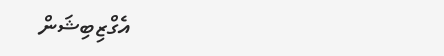އެގްޒިބިޝަން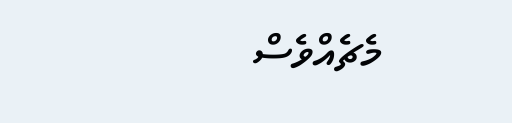މެޗެއްވެސް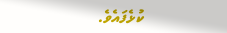ކުޅެފައެވެ.